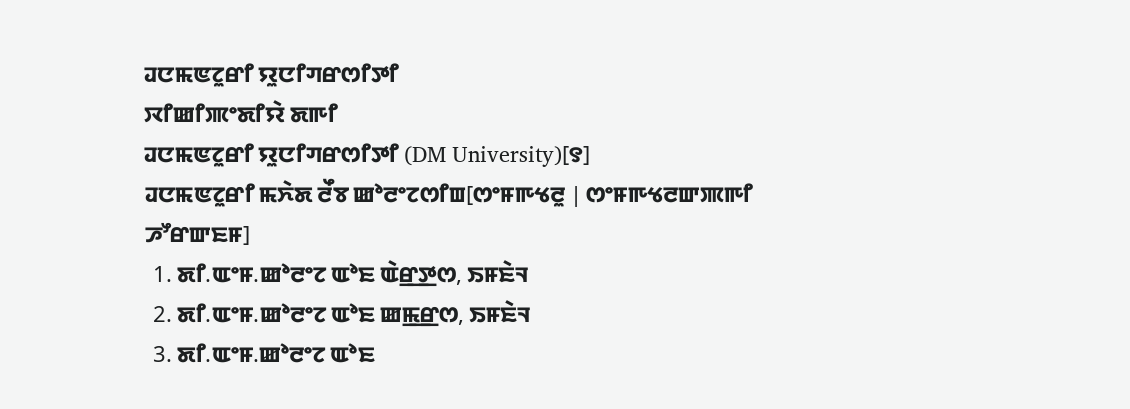ꯙꯅꯃꯟꯖꯨꯔꯤ ꯌꯨꯅꯤꯚꯔꯁꯤꯇꯤ
ꯋꯤꯀꯤꯄꯦꯗꯤꯌꯥ ꯗꯒꯤ
ꯙꯅꯃꯟꯖꯨꯔꯤ ꯌꯨꯅꯤꯚꯔꯁꯤꯇꯤ (DM University)[꯱]
ꯙꯅꯃꯟꯖꯨꯔꯤ ꯃꯈꯥꯗ ꯂꯩꯕ ꯀꯣꯂꯦꯖꯁꯤꯡ[ꯁꯦꯝꯒꯠꯂꯨ | ꯁꯦꯝꯒꯠꯂꯛꯄꯒꯤ ꯍꯧꯔꯛꯐꯝ]
  1. ꯗꯤ.ꯑꯦꯝ.ꯀꯣꯂꯦꯖ ꯑꯣꯐ ꯑꯥꯔ꯭ꯇꯁ, ꯏꯝꯐꯥꯜ
  2. ꯗꯤ.ꯑꯦꯝ.ꯀꯣꯂꯦꯖ ꯑꯣꯐ ꯀꯃ꯭ꯔꯁ, ꯏꯝꯐꯥꯜ
  3. ꯗꯤ.ꯑꯦꯝ.ꯀꯣꯂꯦꯖ ꯑꯣꯐ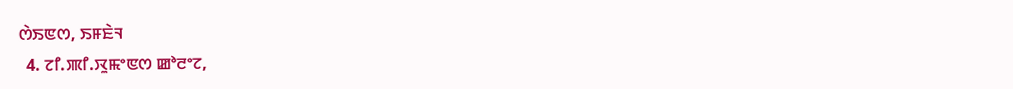ꯁꯥꯏꯟꯁ, ꯏꯝꯐꯥꯜ
  4. ꯖꯤ.ꯄꯤ.ꯋꯨꯃꯦꯟꯁ ꯀꯣꯂꯦꯖ,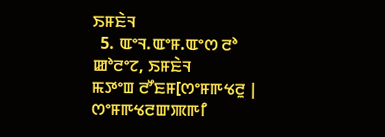ꯏꯝꯐꯥꯜ
  5. ꯑꯦꯜ.ꯑꯦꯝ.ꯑꯦꯁ ꯂꯣ ꯀꯣꯂꯦꯖ, ꯏꯝꯐꯥꯜ
ꯃꯇꯦꯡ ꯂꯧꯐꯝ[ꯁꯦꯝꯒꯠꯂꯨ | ꯁꯦꯝꯒꯠꯂꯛꯄꯒꯤ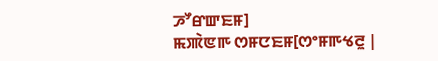ꯍꯧꯔꯛꯐꯝ]
ꯃꯄꯥꯟꯒ ꯁꯝꯅꯐꯝ[ꯁꯦꯝꯒꯠꯂꯨ |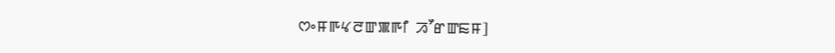ꯁꯦꯝꯒꯠꯂꯛꯄꯒꯤ ꯍꯧꯔꯛꯐꯝ]